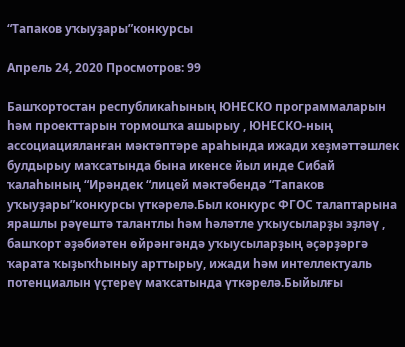“Тапаков уҡыуҙары”конкурсы

Апрель 24, 2020 Просмотров: 99

Башҡортостан республикаһының ЮНЕСКО программаларын һәм проекттарын тормошҡа ашырыу , ЮНЕСКО-ның ассоциацияланған мәктәптәре араһында ижади хеҙмәттәшлек булдырыу маҡсатында бына икенсе йыл инде Сибай ҡалаһының “Ирәндек “лицей мәктәбендә “Тапаков уҡыуҙары”конкурсы үткәрелә.Был конкурс ФГОС талаптарына ярашлы рәүештә талантлы һәм һәләтле уҡыусыларҙы эҙләү , башҡорт әҙәбиәтен өйрәнгәндә уҡыусыларҙың әҫәрҙәргә ҡарата ҡыҙыҡһыныу арттырыу, ижади һәм интеллектуаль потенциалын үҫтереү маҡсатында үткәрелә.Быйылғы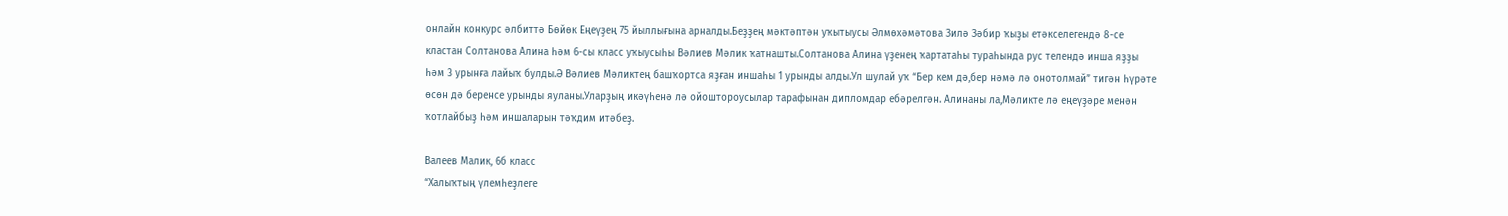онлайн конкурс әлбиттә Бөйөк Еңеүҙең 75 йыллығына арналды.Беҙҙең мәктәптән уҡытыусы Әлмөхәмәтова Зилә Зәбир ҡыҙы етәкселегендә 8-се кластан Солтанова Алина һәм 6-сы класс уҡыусыһы Вәлиев Мәлик ҡатнашты.Солтанова Алина үҙенең ҡартатаһы тураһында рус телендә инша яҙҙы һәм 3 урынға лайыҡ булды.Ә Вәлиев Мәликтең башҡортса яҙған иншаһы 1 урынды алды.Ул шулай уҡ “Бер кем дә,бер нәмә лә онотолмай” тигән һүрәте өсөн дә беренсе урынды яуланы.Уларҙың икәүһенә лә ойоштороусылар тарафынан дипломдар ебәрелгән. Алинаны ла,Мәликте лә еңеүҙәре менән ҡотлайбыҙ һәм иншаларын тәҡдим итәбеҙ.

Валеев Малик, 6б класс
“Халыҡтың үлемһеҙлеге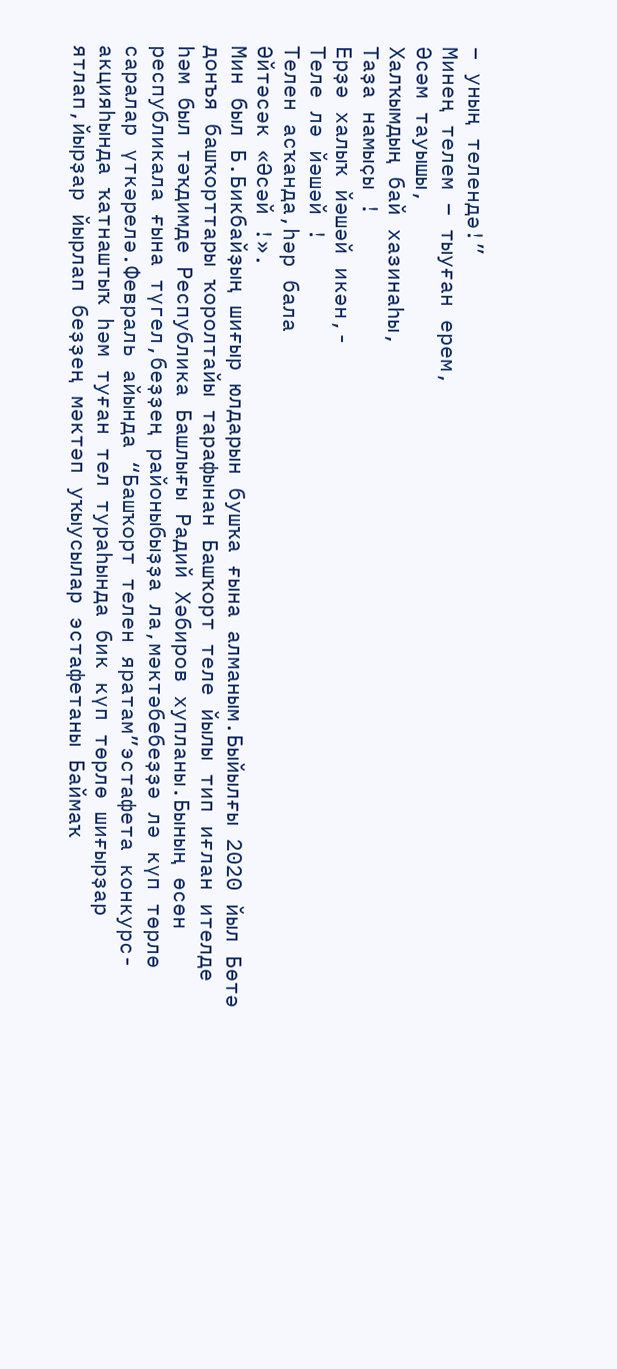– уның телендә!”
Минең телем – тыуған ерем,
Әсәм тауышы,
Халҡымдың бай хазинаһы,
Таҙа намыҫы !
Ерҙә халыҡ йәшәй икән,-
Теле лә йәшәй !
Телен асҡанда,һәр бала
Әйтәсәк «Әсәй !».
Мин был Б.Бикбайҙың шиғыр юлдарын бушҡа ғына алманым.Быйылғы 2020 йыл Бөтә донъя башҡорттары ҡоролтайы тарафынан Башҡорт теле йылы тип иғлан ителде һәм был тәҡдимде Республика Башлығы Радий Хәбиров хупланы.Бының өсөн республикала ғына түгел,беҙҙең районыбыҙҙа ла,мәктәбебеҙҙә лә күп төрлө саралар үткәрелә.Февраль айында “Башҡорт телен яратам”эстафета конкурс-акцияһында ҡатнаштыҡ һәм туған тел тураһында бик күп төрлө шиғырҙар ятлап,йырҙар йырлап беҙҙең мәктәп уҡыусылар эстафетаны Баймаҡ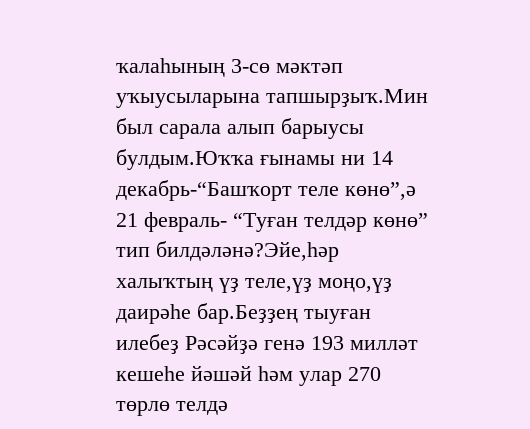ҡалаһының 3-сө мәктәп уҡыусыларына тапшырҙыҡ.Мин был сарала алып барыусы булдым.Юҡҡа ғынамы ни 14 декабрь-“Башҡорт теле көнө”,ә 21 февраль- “Туған телдәр көнө” тип билдәләнә?Эйе,һәр халыҡтың үҙ теле,үҙ моңо,үҙ даирәһе бар.Беҙҙең тыуған илебеҙ Рәсәйҙә генә 193 милләт кешеһе йәшәй һәм улар 270 төрлө телдә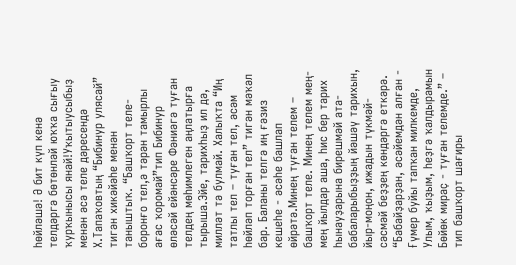һөйләшә! Ә бит күп кенә телдәргә бөтөнләй юҡҡа сығыу ҡурҡынысы янай!Уҡытыусыбыҙ менән әсә теле дәресендә Х.Тапаҡовтың “Бибинур улясай” тигән хикәйәһе менән таныштыҡ. “Башҡорт теле-боронғо тел,ә тәрән тамырлы ағас ҡоромай”тип Бибинур өләсәй ейәнсәре Фәниәгә туған телдең мөһимлеген аңлатырға тырыша.Эйе, тарихһыҙ ил дә, милләт тә булмай. Халыҡта “Иң татлы тел – туған тел, әсәм һөйләп торған тел” тигән мәҡәл бар. Баланы телгә иң ғәзиз кешеһе - әсәһе башлап өйрәтә.Минең туған телем – башҡорт теле. Минең телем мең-мең йылдар аша, һис бер тарих һынауҙарына бирешмәй ата-бабаларыбыҙҙың йәшәү тарихын, йыр-моңон, ижадын түкмәй-сәсмәй беҙҙең көндәргә еткәрә.
“Бабайҙарҙан, əсəйемдəн алған -
Ғүмер буйы тапҡан милкемде,
Улым, ҡыҙым, һеҙгə ҡалдырамын
Бөйөк мираҫ - туған телемде.” – тип башҡорт шағиры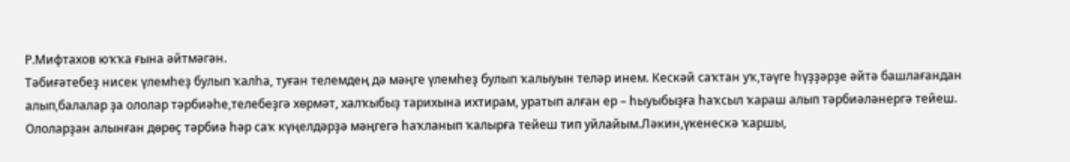Р.Мифтахов юҡҡа ғына әйтмәгән.
Тәбиғәтебеҙ нисек үлемһеҙ булып ҡалһа, туған телемдең дә мәңге үлемһеҙ булып ҡалыуын теләр инем. Кескәй саҡтан уҡ,тәүге һүҙҙәрҙе әйтә башлағандан алып,балалар ҙа ололар тәрбиәһе,телебеҙгә хөрмәт, халҡыбыҙ тарихына ихтирам, уратып алған ер – һыуыбыҙға һаҡсыл ҡараш алып тәрбиәләнергә тейеш. Ололарҙан алынған дөрөҫ тәрбиә һәр саҡ күңелдәрҙә мәңгегә һаҡланып ҡалырға тейеш тип уйлайым.Ләкин,үкенескә ҡаршы,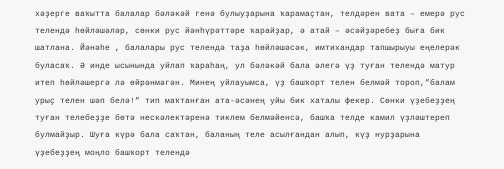хәҙерге ваҡытта балалар бәләкәй генә булыуҙарына ҡарамаҫтан, телдәрен вата – емерә рус телендә һөйләшәләр, сөнки рус йәнһүрәттәре ҡарайҙар, ә атай – әсәйҙәребеҙ быға бик шатлана. Йәнәһе , балалары рус телендә таҙа һөйләшәсәк, имтихандар тапшырыуы еңелерәк буласаҡ. Ә инде ысынында уйлап ҡараһаң, ул бәләкәй бала әлегә үҙ туған телендә матур итеп һөйләшергә лә өйрәнмәгән. Минең уйлауымса, үҙ башҡорт телен белмәй тороп,”балам урыҫ телен шәп белә!” тип маҡтанған ата-әсәнең уйы бик хаталы фекер. Сөнки үҙебеҙҙең туған телебеҙҙе бөтә нескәлектәренә тиклем белмәйенсә, башҡа телде камил үҙләштереп булмайҙыр. Шуға күрә бала саҡтан, баланың теле асылғандан алып, күҙ нурҙарына үҙебеҙҙең моңло башҡорт телендә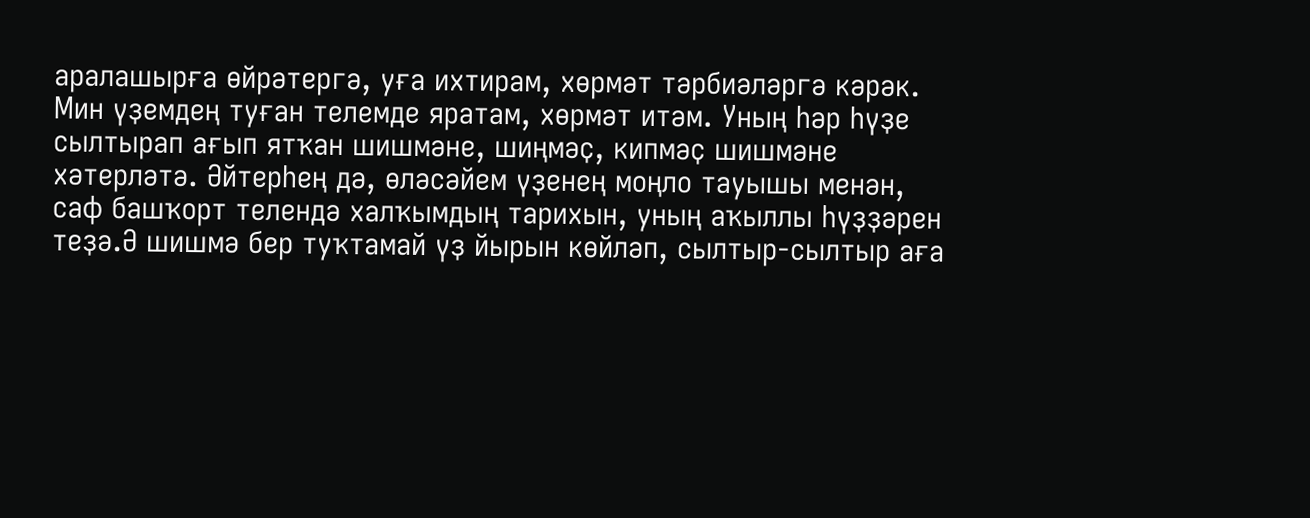аралашырға өйрәтергә, уға ихтирам, хөрмәт тәрбиәләргә кәрәк.
Мин үҙемдең туған телемде яратам, хөрмәт итәм. Уның һәр һүҙе сылтырап ағып ятҡан шишмәне, шиңмәҫ, кипмәҫ шишмәне хәтерләтә. Әйтерһең дә, өләсәйем үҙенең моңло тауышы менән, саф башҡорт телендә халҡымдың тарихын, уның аҡыллы һүҙҙәрен теҙә.Ә шишмә бер туҡтамай үҙ йырын көйләп, сылтыр-сылтыр аға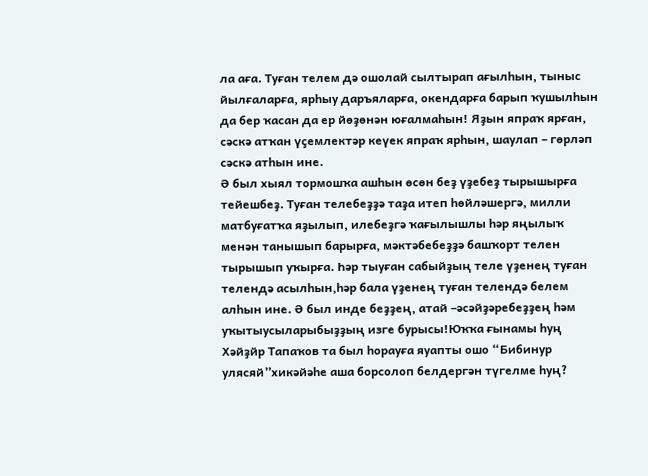ла аға. Туған телем дә ошолай сылтырап ағылһын, тыныс йылғаларға, ярһыу даръяларға, окендарға барып ҡушылһын да бер ҡасан да ер йөҙөнән юғалмаһын! Яҙын япраҡ ярған, сәскә атҡан үҫемлектәр кеүек япраҡ ярһын, шаулап – гөрләп сәскә атһын ине.
Ә был хыял тормошҡа ашһын өсөн беҙ үҙебеҙ тырышырға тейешбеҙ. Туған телебеҙҙә таҙа итеп һөйләшергә, милли матбуғатҡа яҙылып, илебеҙгә ҡағылышлы һәр яңылыҡ менән танышып барырға, мәктәбебеҙҙә башҡорт телен тырышып уҡырға. Һәр тыуған сабыйҙың теле үҙенең туған телендә асылһын,һәр бала үҙенең туған телендә белем алһын ине. Ә был инде беҙҙең, атай –әсәйҙәребеҙҙең һәм уҡытыусыларыбыҙҙың изге бурысы!Юҡҡа ғынамы һуң Хәйҙйр Тапаҡов та был һорауға яуапты ошо “Бибинур улясяй”хикәйәһе аша борсолоп белдергән түгелме һуң?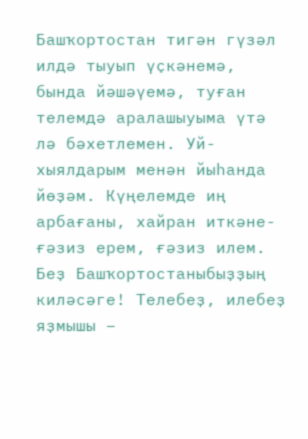Башҡортостан тигән гүзәл илдә тыуып үҫкәнемә, бында йәшәүемә, туған телемдә аралашыуыма үтә лә бәхетлемен. Уй- хыялдарым менән йыһанда йөҙәм. Күңелемде иң арбағаны, хайран иткәне- ғәзиз ерем, ғәзиз илем. Беҙ Башҡортостаныбыҙҙың киләсәге! Телебеҙ, илебеҙ яҙмышы –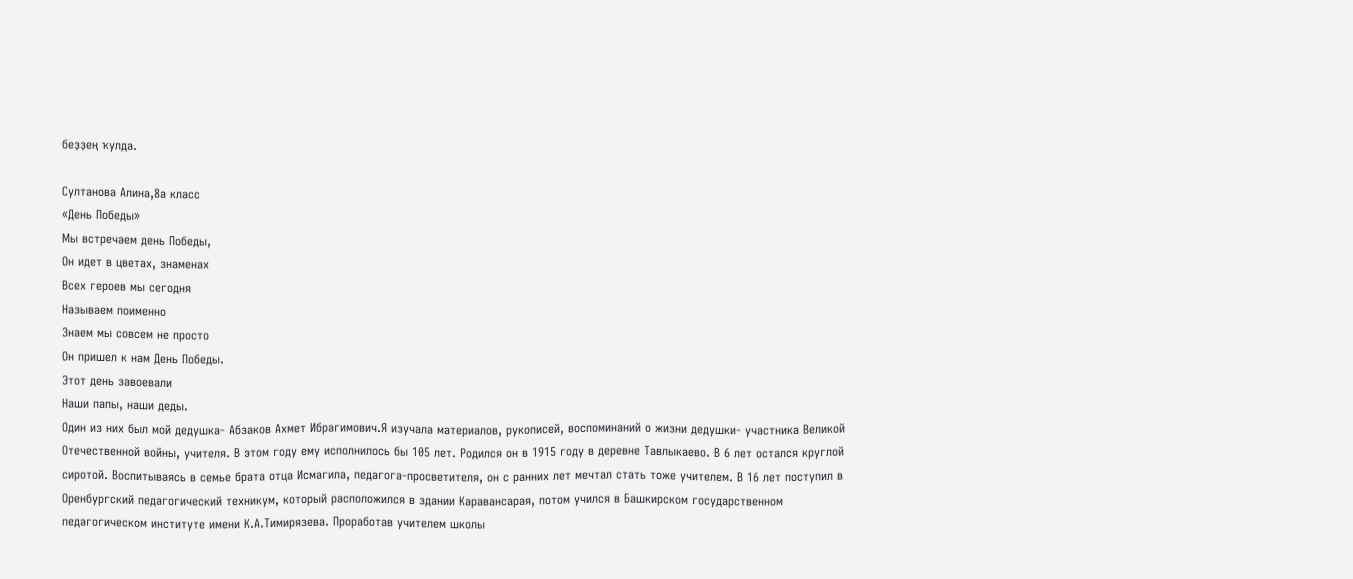беҙҙең ҡулда.

Султанова Алина,8а класс
«День Победы»
Мы встречаем день Победы,
Он идет в цветах, знаменах
Всех героев мы сегодня
Называем поименно
Знаем мы совсем не просто
Он пришел к нам День Победы.
Этот день завоевали
Наши папы, наши деды.
Один из них был мой дедушка- Абзаков Ахмет Ибрагимович.Я изучала материалов, рукописей, воспоминаний о жизни дедушки- участника Великой Отечественной войны, учителя. В этом году ему исполнилось бы 105 лет. Родился он в 1915 году в деревне Тавлыкаево. В 6 лет остался круглой сиротой. Воспитываясь в семье брата отца Исмагила, педагога-просветителя, он с ранних лет мечтал стать тоже учителем. В 16 лет поступил в Оренбургский педагогический техникум, который расположился в здании Каравансарая, потом учился в Башкирском государственном педагогическом институте имени К.А.Тимирязева. Проработав учителем школы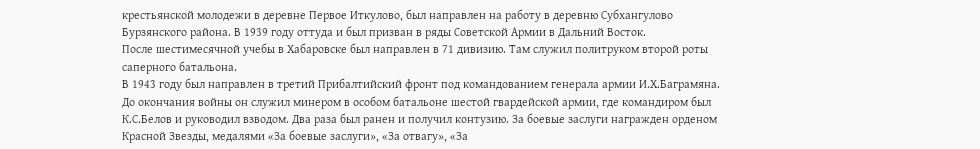крестьянской молодежи в деревне Первое Иткулово, был направлен на работу в деревню Субхангулово Бурзянского района. В 1939 году оттуда и был призван в ряды Советской Армии в Дальний Восток.
После шестимесячной учебы в Хабаровске был направлен в 71 дивизию. Там служил политруком второй роты саперного батальона.
В 1943 году был направлен в третий Прибалтийский фронт под командованием генерала армии И.Х.Баграмяна.
До окончания войны он служил минером в особом батальоне шестой гвардейской армии, где командиром был К.С.Белов и руководил взводом. Два раза был ранен и получил контузию. За боевые заслуги награжден орденом Красной Звезды, медалями «За боевые заслуги», «За отвагу», «За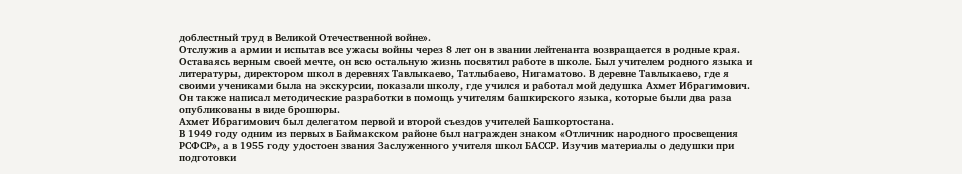доблестный труд в Великой Отечественной войне».
Отслужив а армии и испытав все ужасы войны через 8 лет он в звании лейтенанта возвращается в родные края.
Оставаясь верным своей мечте, он всю остальную жизнь посвятил работе в школе. Был учителем родного языка и литературы, директором школ в деревнях Тавлыкаево, Татлыбаево, Нигаматово. В деревне Тавлыкаево, где я своими учениками была на экскурсии, показали школу, где учился и работал мой дедушка Ахмет Ибрагимович.
Он также написал методические разработки в помощь учителям башкирского языка, которые были два раза опубликованы в виде брошюры.
Ахмет Ибрагимович был делегатом первой и второй съездов учителей Башкортостана.
В 1949 году одним из первых в Баймакском районе был награжден знаком «Отличник народного просвещения РСФСР», а в 1955 году удостоен звания Заслуженного учителя школ БАССР. Изучив материалы о дедушки при подготовки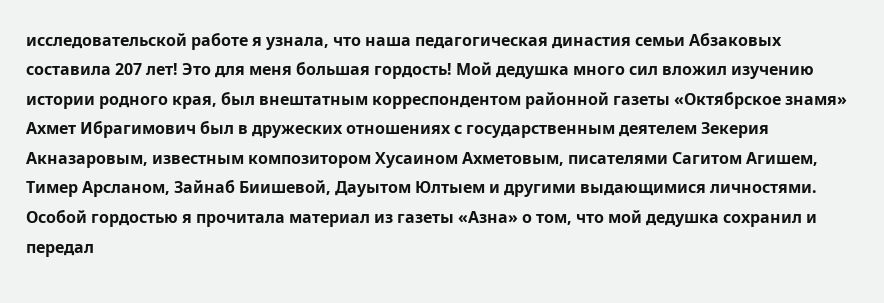исследовательской работе я узнала, что наша педагогическая династия семьи Абзаковых составила 207 лет! Это для меня большая гордость! Мой дедушка много сил вложил изучению истории родного края, был внештатным корреспондентом районной газеты «Октябрское знамя»
Ахмет Ибрагимович был в дружеских отношениях с государственным деятелем Зекерия Акназаровым, известным композитором Хусаином Ахметовым, писателями Сагитом Агишем, Тимер Арсланом, Зайнаб Биишевой, Дауытом Юлтыем и другими выдающимися личностями.
Особой гордостью я прочитала материал из газеты «Азна» о том, что мой дедушка сохранил и передал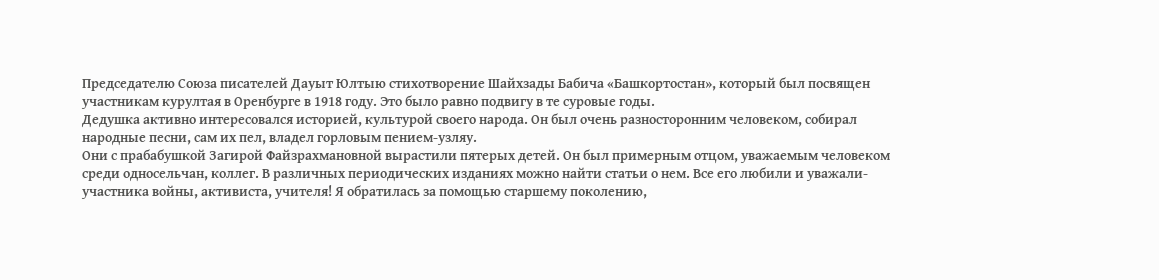Председателю Союза писателей Дауыт Юлтыю стихотворение Шайхзады Бабича «Башкортостан», который был посвящен участникам курултая в Оренбурге в 1918 году. Это было равно подвигу в те суровые годы.
Дедушка активно интересовался историей, культурой своего народа. Он был очень разносторонним человеком, собирал народные песни, сам их пел, владел горловым пением-узляу.
Они с прабабушкой Загирой Файзрахмановной вырастили пятерых детей. Он был примерным отцом, уважаемым человеком среди односельчан, коллег. В различных периодических изданиях можно найти статьи о нем. Все его любили и уважали- участника войны, активиста, учителя! Я обратилась за помощью старшему поколению,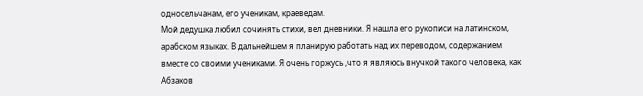односельчанам, его ученикам, краеведам.
Мой дедушка любил сочинять стихи, вел дневники. Я нашла его рукописи на латинском, арабском языках. В дальнейшем я планирую работать над их переводом, содержанием вместе со своими учениками. Я очень горжусь ,что я являюсь внучкой такого человека, как Абзаков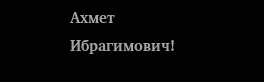Ахмет Ибрагимович!